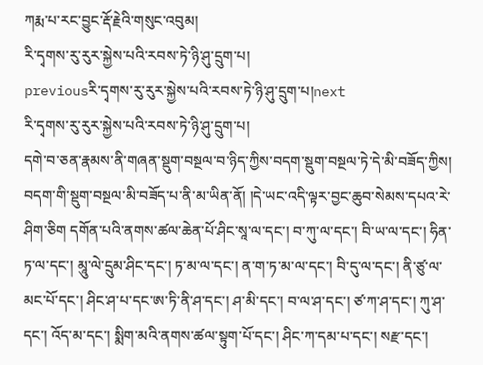ཀརྨ་པ་རང་བྱུང་རྡོ་རྗེའི་གསུང་འབུམ།
རི་དྭགས་རུ་རུར་སྐྱེས་པའི་རབས་ཏེ་ཉི་ཤུ་དྲུག་པ།
previousརི་དྭགས་རུ་རུར་སྐྱེས་པའི་རབས་ཏེ་ཉི་ཤུ་དྲུག་པ།next
རི་དྭགས་རུ་རུར་སྐྱེས་པའི་རབས་ཏེ་ཉི་ཤུ་དྲུག་པ།
དགེ་བ་ཅན་རྣམས་ནི་གཞན་སྡུག་བསྔལ་བ་ཉིད་ཀྱིས་བདག་སྡུག་བསྔལ་ཏེ་དེ་མི་བཟོད་ཀྱིས། བདག་གི་སྡུག་བསྔལ་མི་བཟོད་པ་ནི་མ་ཡིན་ནོ། །དེ་ཡང་འདི་ལྟར་བྱང་ཆུབ་སེམས་དཔའ་རེ་ཤིག་ཅིག དགོན་པའི་ནགས་ཚལ་ཆེན་པོ་ཤིང་སཱ་ལ་དང་། བ་ཀུ་ལ་དང་། བི་ཡ་ལ་དང་། ཧིན་ཏ་ལ་དང་། མཱུ་ལེ་དྲུམ་ཤིང་དང་། ཏ་མ་ལ་དང་། ན་ག་ཏ་མ་ལ་དང་། བི་དུ་ལ་དང་། ནི་ཙུ་ལ་མང་པོ་དང་། ཤིང་ཤ་པ་དང་ཨ་ཏི་ནི་ཤ་དང་། ཤ་མི་དང་། བ་ལ་ཤ་དང་། ཙ་ཀ་ཤ་དང་། ཀུ་ཤ་དང་། འོད་མ་དང་། སྨིག་མའི་ནགས་ཚལ་སྟུག་པོ་དང་། ཤིང་ཀ་དམ་པ་དང་། སརྫ་དང་།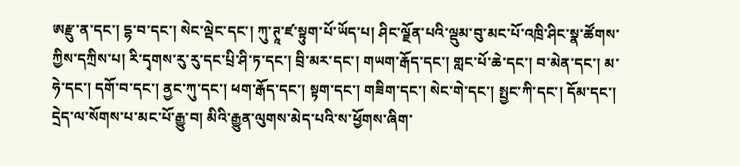ཨརྫུ་ན་དང་། དྷ་བ་དང་། སེང་ལྡེང་དང་། ཀུ་ཊཱ་ཛ་སྟུག་པོ་ཡོད་པ། ཤིང་ལྗོན་པའི་ལྡུམ་བུ་མང་པོ་འཁྲི་ཤིང་སྣ་ཚོགས་ཀྱིས་དཀྲིས་པ། རི་དྭགས་རུ་རུ་དང་པྲི་ཤི་ཏ་དང་། བྲི་མར་དང་། གཡག་རྒོད་དང་། གླང་པོ་ཆེ་དང་། བ་མེན་དང་། མ་ཧེ་དང་། དགོ་བ་དང་། ནྱང་ཀུ་དང་། ཕག་རྒོད་དང་། སྟག་དང་། གཟིག་དང་། སེང་གེ་དང་། སྤྱང་ཀི་དང་། དོམ་དང་། དྲེད་ལ་སོགས་པ་མང་པོ་རྒྱུ་བ། མིའི་རྒྱུན་ལུགས་མེད་པའི་ས་ཕྱོགས་ཞིག་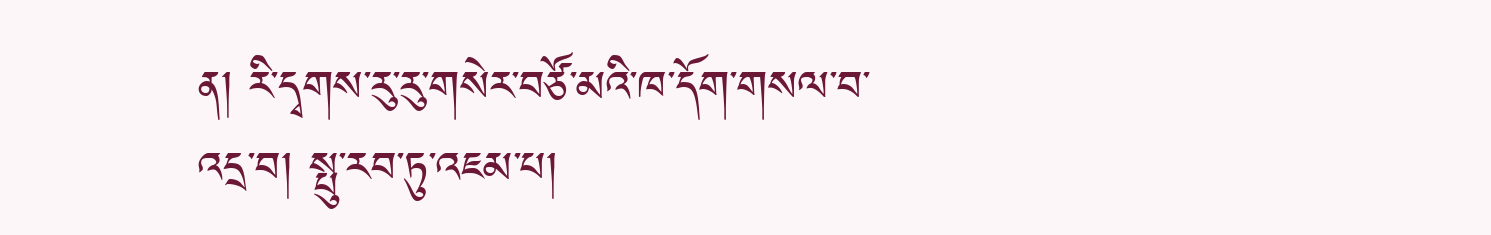ན། རི་དྭགས་རུ་རུ་གསེར་བཙོ་མའི་ཁ་དོག་གསལ་བ་འདྲ་བ། སྤུ་རབ་ཏུ་འཇམ་པ།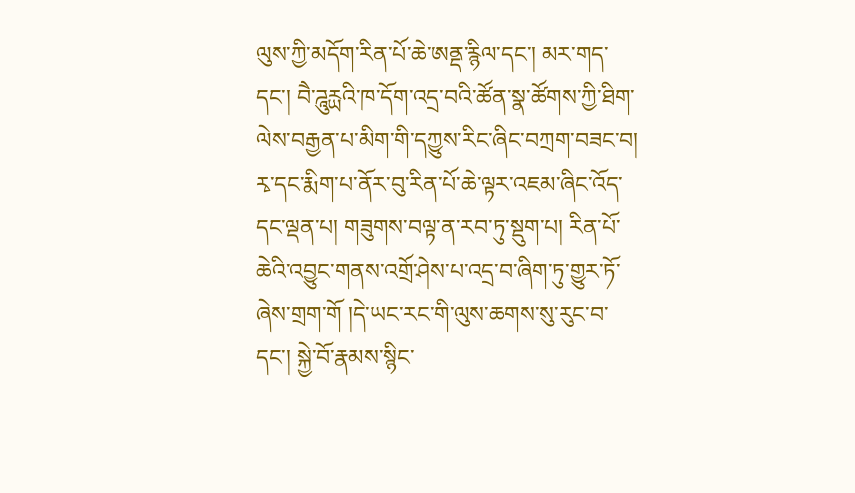ལུས་ཀྱི་མདོག་རིན་པོ་ཆེ་ཨནྡ་རྙིལ་དང་། མར་གད་དང་། བཻ་ཌཱུརྻའི་ཁ་དོག་འདྲ་བའི་ཚོན་སྣ་ཚོགས་ཀྱི་ཐིག་ལེས་བརྒྱན་པ་མིག་གི་དཀྱུས་རིང་ཞིང་བཀྲག་བཟང་བ། རྭ་དང་རྨིག་པ་ནོར་བུ་རིན་པོ་ཆེ་ལྟར་འཇམ་ཞིང་འོད་དང་ལྡན་པ། གཟུགས་བལྟ་ན་རབ་ཏུ་སྡུག་པ། རིན་པོ་ཆེའི་འབྱུང་གནས་འགྲོ་ཤེས་པ་འདྲ་བ་ཞིག་ཏུ་གྱུར་ཏོ་ཞེས་གྲག་གོ །དེ་ཡང་རང་གི་ལུས་ཆགས་སུ་རུང་བ་དང་། སྐྱེ་བོ་རྣམས་སྙིང་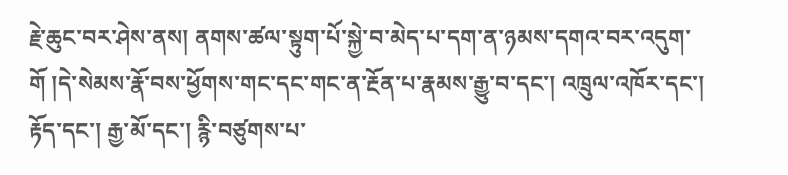རྗེ་ཆུང་བར་ཤེས་ནས། ནགས་ཚལ་སྟུག་པོ་སྐྱེ་བ་མེད་པ་དག་ན་ཉམས་དགའ་བར་འདུག་གོ །དེ་སེམས་རྣོ་བས་ཕྱོགས་གང་དང་གང་ན་རྔོན་པ་རྣམས་རྒྱུ་བ་དང་། འཁྲུལ་འཁོར་དང་། རྟོད་དང་། རྒྱ་མོ་དང་། རྙི་བཙུགས་པ་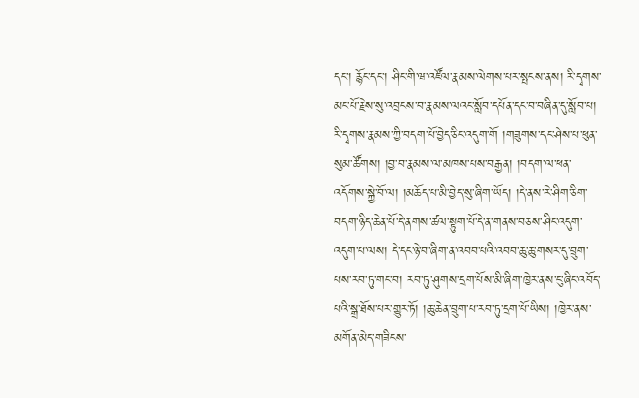དང་། རྙོང་དང་། ཤིང་གི་ཝ་འཛོལ་རྣམས་ལེགས་པར་སྤངས་ནས། རི་དྭགས་མང་པོ་རྗེས་སུ་འབྲངས་བ་རྣམས་ལའང་སློབ་དཔོན་དང་བ་བཞིན་དུ་སློབ་པ། རི་དྭགས་རྣམས་ཀྱི་བདག་པོ་བྱེད་ཅིང་འདུག་གོ །གཟུགས་དང་ཤེས་པ་ཕུན་སུམ་ཚོགས། །བྱ་བ་རྣམས་ལ་མཁས་པས་བརྒྱན། །བདག་ལ་ཕན་འདོགས་སྐྱེ་བོ་ལ། །མཆོད་པ་མི་བྱེད་སུ་ཞིག་ཡོད། །དེ་ནས་རེ་ཤིག་ཅིག་བདག་ཉིད་ཆེན་པོ་དེ་ནགས་ཚལ་སྟུག་པོ་དེ་ན་གནས་བཅས་ཤིང་འདུག་འདུག་པ་ལས། དེ་དང་ཉེ་བ་ཞིག་ན་འབབ་པའི་འབབ་ཆུ་ཆུ་གསར་དུ་བྲུག་པས་རབ་ཏུ་གང་བ། རབ་ཏུ་ཤུགས་དྲག་པོས་མི་ཞིག་ཁྱེར་ནས་ངུ་ཞིང་འབོད་པའི་སྒྲ་ཐོས་པར་གྱུར་ཏོ། །ཆུ་ཆེན་བྲུག་པ་རབ་ཏུ་དྲག་པོ་ཡིས། །ཁྱེར་ནས་མགོན་མེད་གཟིངས་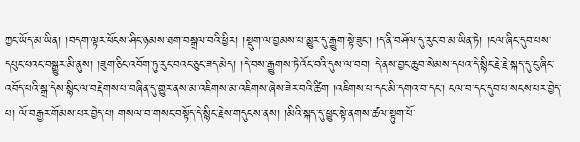ཀྱང་ཡོད་མ་ཡིན། །བདག་ལྟར་ཕོངས་ཤིང་ཉམས་ཐག་བསྒྲལ་བའི་ཕྱིར། །སྡུག་ལ་བྱམས་པ་མྱུར་དུ་རྒྱུག་སྟེ་ཟུང་། །ད་ནི་བཤོལ་དུ་རུང་བ་མ་ཡིན་ཏེ། །ངལ་ཞིང་དུབ་པས་དཔུང་པའང་བསྒྱུར་མི་ནུས། །ཟུག་ཅིང་འབོག་ཏུ་རུང་བའང་ཅུང་ཟད་མེད། །དེ་བས་རྒྱུགས་ཏེ་འོང་བའི་དུས་ལ་བབ། དེ་ནས་བྱང་ཆུབ་སེམས་དཔའ་དེ་སྙིང་རྗེ་རྗེ་སྐད་དུ་ངུ་ཞིང་འབོད་པའི་སྒྲ་དེས་སྙིང་ལ་བརྡེགས་པ་བཞིན་དུ་གྱུར་ནས་མ་འཇིགས་མ་འཇིགས་ཞེས་ཟེར་བའི་ཚིག །འཇིགས་པ་དང་མི་དགའ་བ་དང་། ངལ་བ་དང་དུབ་པ་སངས་པར་བྱེད་པ། ལོ་བརྒྱར་གོམས་པར་བྱེད་པ། གསལ་བ་གསང་བསྟོད་དེ་སྙིང་རྗེས་གདུངས་ནས། །མིའི་སྐད་དུ་ཕྱུང་སྟེ་ནགས་ཚལ་སྟུག་པོ་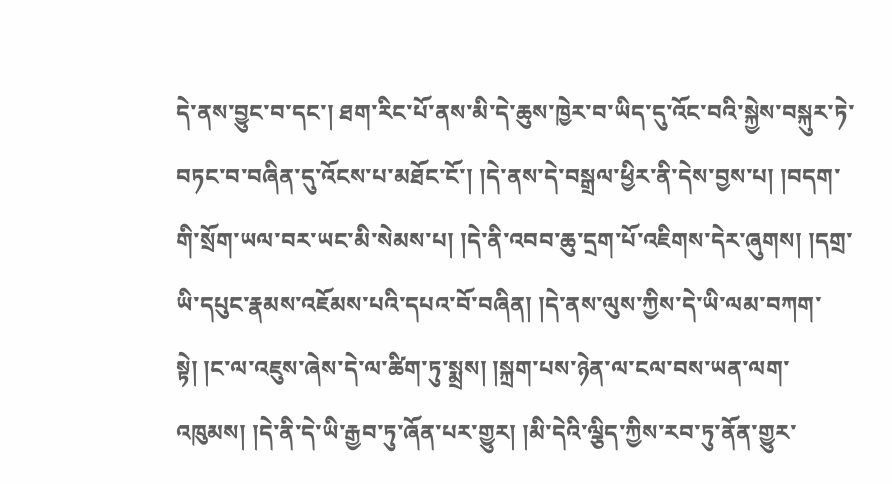དེ་ནས་བྱུང་བ་དང་། ཐག་རིང་པོ་ནས་མི་དེ་ཆུས་ཁྱེར་བ་ཡིད་དུ་འོང་བའི་སྐྱེས་བསྐུར་ཏེ་བཏང་བ་བཞིན་དུ་འོངས་པ་མཐོང་ངོ་། །དེ་ནས་དེ་བསྒྲལ་ཕྱིར་ནི་དེས་བྱས་པ། །བདག་གི་སྲོག་ཡལ་བར་ཡང་མི་སེམས་པ། །དེ་ནི་འབབ་ཆུ་དྲག་པོ་འཇིགས་དེར་ཞུགས། །དགྲ་ཡི་དཔུང་རྣམས་འཇོམས་པའི་དཔའ་བོ་བཞིན། །དེ་ནས་ལུས་ཀྱིས་དེ་ཡི་ལམ་བཀག་སྟེ། །ང་ལ་འཇུས་ཞེས་དེ་ལ་ཚིག་ཏུ་སྨྲས། །སྐྲག་པས་ཉེན་ལ་ངལ་བས་ཡན་ལག་འཁུམས། །དེ་ནི་དེ་ཡི་རྒྱབ་ཏུ་ཞོན་པར་གྱུར། །མི་དེའི་ལྕིད་ཀྱིས་རབ་ཏུ་ནོན་གྱུར་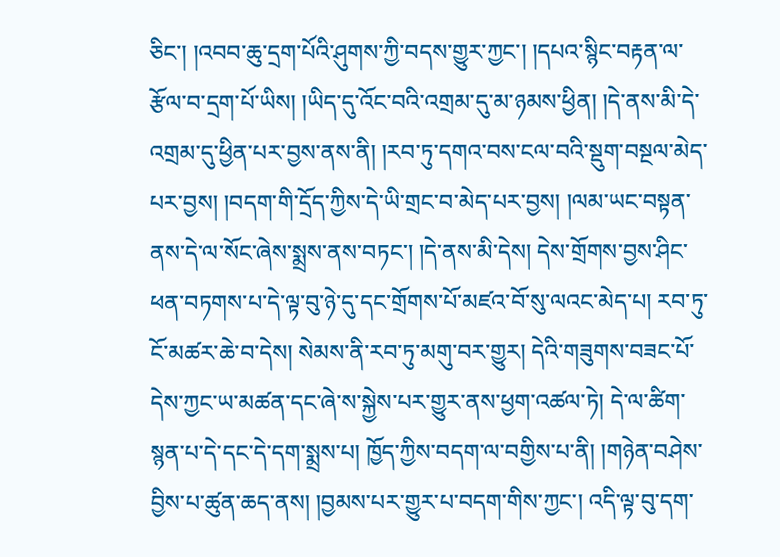ཅིང་། །འབབ་ཆུ་དྲག་པོའི་ཤུགས་ཀྱི་བདས་གྱུར་ཀྱང་། །དཔའ་སྙིང་བརྟན་ལ་རྩོལ་བ་དྲག་པོ་ཡིས། །ཡིད་དུ་འོང་བའི་འགྲམ་དུ་མ་ཉམས་ཕྱིན། །དེ་ནས་མི་དེ་འགྲམ་དུ་ཕྱིན་པར་བྱས་ནས་ནི། །རབ་ཏུ་དགའ་བས་ངལ་བའི་སྡུག་བསྔལ་མེད་པར་བྱས། །བདག་གི་དྲོད་ཀྱིས་དེ་ཡི་གྲང་བ་མེད་པར་བྱས། །ལམ་ཡང་བསྟན་ནས་དེ་ལ་སོང་ཞེས་སྨྲས་ནས་བཏང་། །དེ་ནས་མི་དེས། དེས་གྲོགས་བྱས་ཤིང་ཕན་བཏགས་པ་དེ་ལྟ་བུ་ཉེ་དུ་དང་གྲོགས་པོ་མཛའ་བོ་སུ་ལའང་མེད་པ། རབ་ཏུ་ངོ་མཚར་ཆེ་བ་དེས། སེམས་ནི་རབ་ཏུ་མགུ་བར་གྱུར། དེའི་གཟུགས་བཟང་པོ་དེས་ཀྱང་ཡ་མཚན་དང་ཞེ་ས་སྐྱེས་པར་གྱུར་ནས་ཕྱག་འཚལ་ཏེ། དེ་ལ་ཚིག་སྙན་པ་དེ་དང་དེ་དག་སྨྲས་པ། ཁྱོད་ཀྱིས་བདག་ལ་བགྱིས་པ་ནི། །གཉེན་བཤེས་བྱིས་པ་ཚུན་ཆད་ནས། །བྱམས་པར་གྱུར་པ་བདག་གིས་ཀྱང་། འདི་ལྟ་བུ་དག་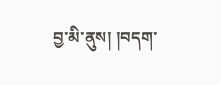བྱ་མི་ནུས། །བདག་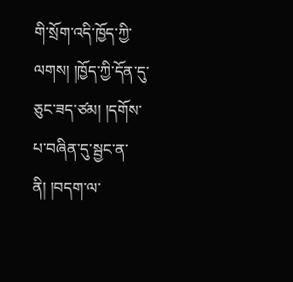གི་སྲོག་འདི་ཁྱོད་ཀྱི་ལགས། །ཁྱོད་ཀྱི་དོན་དུ་ཅུང་ཟད་ཙམ། །དགོས་པ་བཞིན་དུ་སྦྱང་ན་ནི། །བདག་ལ་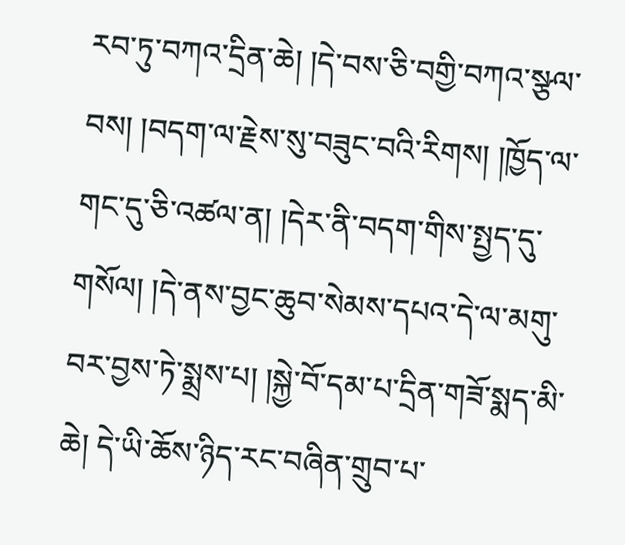རབ་ཏུ་བཀའ་དྲིན་ཆེ། །དེ་བས་ཅི་བགྱི་བཀའ་སྩལ་བས། །བདག་ལ་རྗེས་སུ་བཟུང་བའི་རིགས། །ཁྱོད་ལ་གང་དུ་ཅི་འཚལ་ན། །དེར་ནི་བདག་གིས་སྤྱད་དུ་གསོལ། །དེ་ནས་བྱང་ཆུབ་སེམས་དཔའ་དེ་ལ་མགུ་བར་བྱས་ཏེ་སྨྲས་པ། །སྐྱེ་བོ་དམ་པ་དྲིན་གཟོ་སྨད་མི་ཆེ། དེ་ཡི་ཆོས་ཉིད་རང་བཞིན་གྲུབ་པ་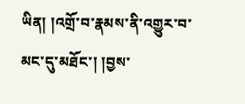ཡིན། །འགྲོ་བ་རྣམས་ནི་འགྱུར་བ་མང་དུ་མཐོང་། །བྱས་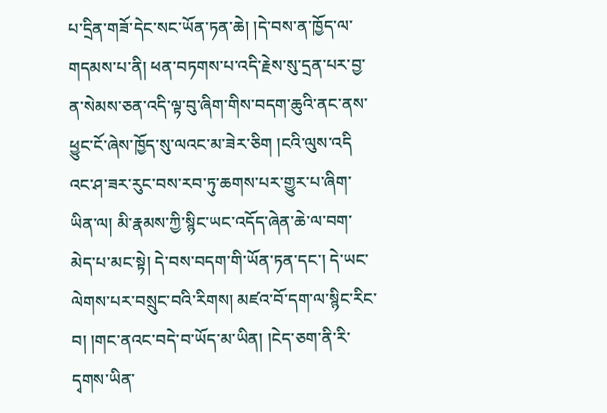པ་དྲིན་གཟོ་དེང་སང་ཡོན་ཏན་ཆེ། །དེ་བས་ན་ཁྱོད་ལ་གདམས་པ་ནི། ཕན་བཏགས་པ་འདི་རྗེས་སུ་དྲན་པར་བྱ་ན་སེམས་ཅན་འདི་ལྟ་བུ་ཞིག་གིས་བདག་ཆུའི་ནང་ནས་ཕྱུང་ངོ་ཞེས་ཁྱོད་སུ་ལའང་མ་ཟེར་ཅིག །ངའི་ལུས་འདི འང་ཤ་ཟར་རུང་བས་རབ་ཏུ་ཆགས་པར་གྱུར་པ་ཞིག་ཡིན་ལ། མི་རྣམས་ཀྱི་སྙིང་ཡང་འདོད་ཞེན་ཆེ་ལ་བག་མེད་པ་མང་སྟེ། དེ་བས་བདག་གི་ཡོན་ཏན་དང་། དེ་ཡང་ལེགས་པར་བསྲུང་བའི་རིགས། མཛའ་བོ་དག་ལ་སྙིང་རིང་བ། །གང་ནའང་བདེ་བ་ཡོད་མ་ཡིན། །ངེད་ཅག་ནི་རི་དྭགས་ཡིན་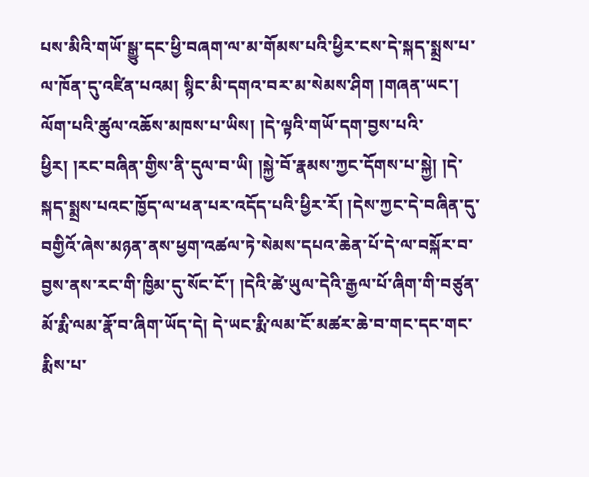པས་མིའི་གཡོ་སྒྱུ་དང་ཕྱི་བཞག་ལ་མ་གོམས་པའི་ཕྱིར་ངས་དེ་སྐད་སྨྲས་པ་ལ་ཁོན་དུ་འཛིན་པའམ། སྙིང་མི་དགའ་བར་མ་སེམས་ཤིག །གཞན་ཡང་། ལོག་པའི་ཚུལ་འཆོས་མཁས་པ་ཡིས། །དེ་ལྟའི་གཡོ་དག་བྱས་པའི་ཕྱིར། །རང་བཞིན་གྱིས་ནི་དུལ་བ་ཡི། །སྐྱེ་བོ་རྣམས་ཀྱང་དོགས་པ་སྐྱེ། །དེ་སྐད་སྨྲས་པའང་ཁྱོད་ལ་ཕན་པར་འདོད་པའི་ཕྱིར་རོ། །དེས་ཀྱང་དེ་བཞིན་དུ་བགྱིའོ་ཞེས་མཉན་ནས་ཕྱག་འཚལ་ཏེ་སེམས་དཔའ་ཆེན་པོ་དེ་ལ་བསྐོར་བ་བྱས་ནས་རང་གི་ཁྱིམ་དུ་སོང་ངོ་། །དེའི་ཚེ་ཡུལ་དེའི་རྒྱལ་པོ་ཞིག་གི་བཙུན་མོ་རྨི་ལམ་རྣོ་བ་ཞིག་ཡོད་དེ། དེ་ཡང་རྨི་ལམ་ངོ་མཚར་ཆེ་བ་གང་དང་གང་རྨིས་པ་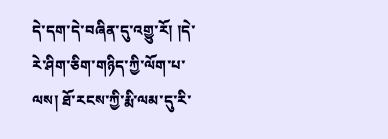དེ་དག་དེ་བཞིན་དུ་འགྱུ་རོ། །དེ་རེ་ཤིག་ཅིག་གཉིད་ཀྱི་ལོག་པ་ལས། ཐོ་རངས་ཀྱི་རྨི་ལམ་དུ་རི་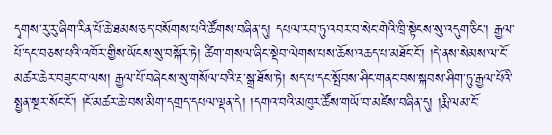དྭགས་རུ་རུ་ཞིག་རིན་པོ་ཆེ་ཐམས་ཅད་བསོགས་པའི་ཚོགས་བཞིན་དུ། དཔལ་རབ་ཏུ་འབར་བ་སེང་གེའི་ཁྲི་སྟེངས་སུ་འདུག་ཅིང་། རྒྱལ་པོ་དང་བཅས་པའི་འཁོར་གྱིས་ཡོངས་སུ་བསྐོར་ཏེ། ཚིག་གསལ་ཞིང་སྡེབ་ལེགས་པས་ཆོས་འཆད་པ་མཐོང་ངོ་། །དེ་ནས་སེམས་ལ་ངོ་མཚར་ཆེར་བཟུང་བ་ལས། རྒྱལ་པོ་བཞེངས་སུ་གསོལ་བའི་རྔ་སྒྲ་ཐོས་ཏེ། སད་པ་དང་སྤོབས་ཤིང་གནང་བས་སྐབས་ཤིག་ཏུ་རྒྱལ་པོའི་སྤྱན་སྔར་སོང་ངོ་། །ངོ་མཚར་ཆེ་བས་མིག་དགྲད་དཔལ་ལྡན་དེ། །དགའ་བའི་མཁུར་ཚོས་གཡོ་བ་མཛེས་བཞིན་དུ། །རྨི་ལམ་ངོ་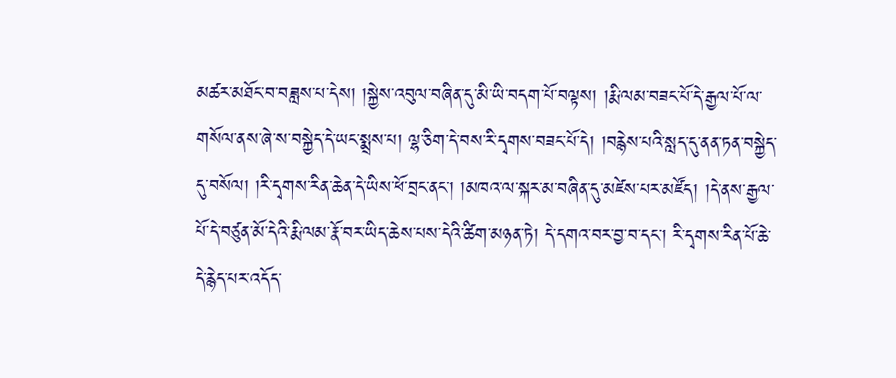མཚར་མཐོང་བ་བཟླས་པ་དེས། །སྐྱེས་འབུལ་བཞིན་དུ་མི་ཡི་བདག་པོ་བལྟས། །རྨི་ལམ་བཟང་པོ་དེ་རྒྱལ་པོ་ལ་གསོལ་ནས་ཞེ་ས་བསྐྱེད་དེ་ཡང་སྨྲས་པ། ལྷ་ཅིག་དེ་བས་རི་དྭགས་བཟང་པོ་དེ། །བརྙེས་པའི་སླད་དུ་ནན་ཏན་བསྐྱེད་དུ་བསོལ། །རི་དྭགས་རིན་ཆེན་དེ་ཡིས་ཕོ་བྲང་ནང་། །མཁའ་ལ་སྐར་མ་བཞིན་དུ་མཛེས་པར་མཛོད། །དེ་ནས་རྒྱལ་པོ་དེ་བཙུན་མོ་དེའི་རྨི་ལམ་རྣོ་བར་ཡིད་ཆེས་པས་དེའི་ཚིག་མཉན་ཏེ། དེ་དགའ་བར་བྱ་བ་དང་། རི་དྭགས་རིན་པོ་ཆེ་དེ་རྙེད་པར་འདོད་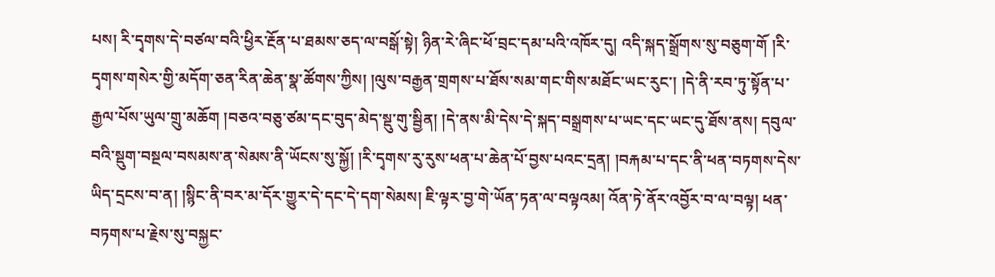པས། རི་དྭགས་དེ་བཙལ་བའི་ཕྱིར་རྔོན་པ་ཐམས་ཅད་ལ་བསྒོ་སྟེ། ཉིན་རེ་ཞིང་ཕོ་བྲང་དམ་པའི་འཁོར་དུ། འདི་སྐད་སྒྲོགས་སུ་བཅུག་གོ །རི་དྭགས་གསེར་གྱི་མདོག་ཅན་རིན་ཆེན་སྣ་ཚོགས་ཀྱིས། །ལུས་བརྒྱན་གྲགས་པ་ཐོས་སམ་གང་གིས་མཐོང་ཡང་རུང་། །དེ་ནི་རབ་ཏུ་སྟོན་པ་རྒྱལ་པོས་ཡུལ་གྲུ་མཆོག །བཅའ་བཅུ་ཙམ་དང་བུད་མེད་སྡུ་གུ་སྦྱིན། །དེ་ནས་མི་དེས་དེ་སྐད་བསྒྲགས་པ་ཡང་དང་ཡང་དུ་ཐོས་ནས། དབུལ་བའི་སྡུག་བསྔལ་བསམས་ན་སེམས་ནི་ཡོངས་སུ་སྐྱོ། །རི་དྭགས་རུ་རུས་ཕན་པ་ཆེན་པོ་བྱས་པའང་དྲན། །བརྐམ་པ་དང་ནི་ཕན་བཏགས་དེས་ཡིད་དྲངས་བ་ན། །སྙིང་ནི་བར་མ་དོར་གྱུར་དེ་དང་དེ་དག་སེམས། ཇི་ལྟར་བྱ་གེ་ཡོན་ཏན་ལ་བལྟའམ། འོན་ཏེ་ནོར་འབྱོར་བ་ལ་བལྟ། ཕན་བཏགས་པ་རྗེས་སུ་བསྐྱང་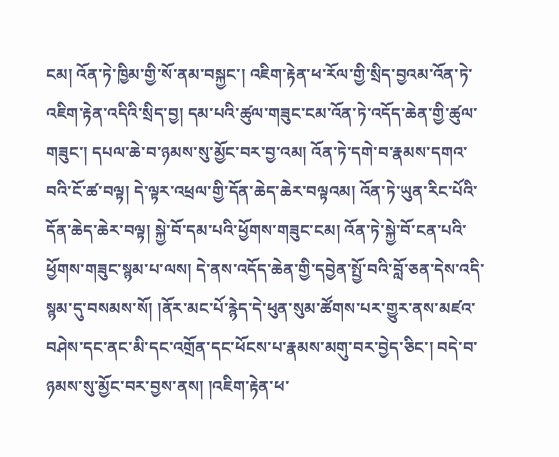ངམ། འོན་ཏེ་ཁྱིམ་གྱི་སོ་ནམ་བསྐྱང་། འཇིག་རྟེན་ཕ་རོལ་གྱི་སྲིད་བྱའམ་འོན་ཏེ་འཇིག་རྟེན་འདིའི་སྲིད་བྱ། དམ་པའི་ཚུལ་གཟུང་ངམ་འོན་ཏེ་འདོད་ཆེན་གྱི་ཚུལ་གཟུང་། དཔལ་ཆེ་བ་ཉམས་སུ་མྱོང་བར་བྱ་འམ། འོན་ཏེ་དགེ་བ་རྣམས་དགའ་བའི་ངོ་ཚ་བལྟ། དེ་ལྟར་འཕྲལ་གྱི་དོན་ཆེད་ཆེར་བལྟའམ། འོན་ཏེ་ཡུན་རིང་པོའི་དོན་ཆེད་ཆེར་བལྟ། སྐྱེ་བོ་དམ་པའི་ཕྱོགས་གཟུང་ངམ། འོན་ཏེ་སྐྱེ་བོ་ངན་པའི་ཕྱོགས་གཟུང་སྙམ་པ་ལས། དེ་ནས་འདོད་ཆེན་གྱི་དབྱེན་སྤྱོ་བའི་བློ་ཅན་དེས་འདི་སྙམ་དུ་བསམས་སོ། །ནོར་མང་པོ་རྙེད་དེ་ཕུན་སུམ་ཚོགས་པར་གྱུར་ནས་མཛའ་བཤེས་དང་ནང་མི་དང་འགྲོན་དང་ཕོངས་པ་རྣམས་མགུ་བར་བྱེད་ཅིང་། བདེ་བ་ཉམས་སུ་མྱོང་བར་བྱས་ནས། །འཇིག་རྟེན་ཕ་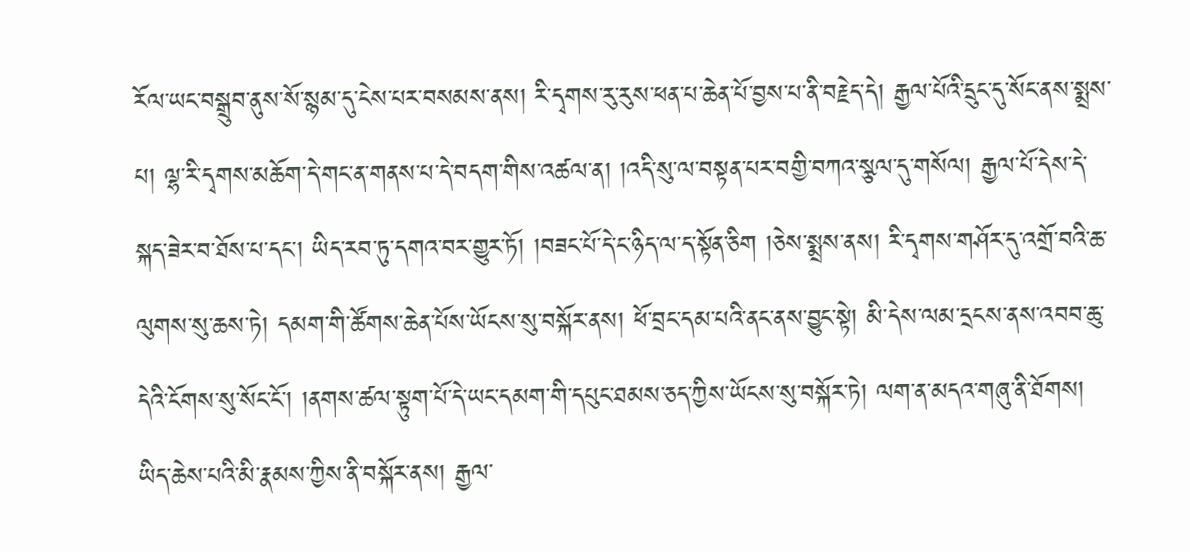རོལ་ཡང་བསྒྲུབ་ནུས་སོ་སྙམ་དུ་ངེས་པར་བསམས་ནས། རི་དྭགས་རུ་རུས་ཕན་པ་ཆེན་པོ་བྱས་པ་ནི་བརྗེད་དེ། རྒྱལ་པོའི་དྲུང་དུ་སོང་ནས་སྨྲས་པ། ལྷ་རི་དྭགས་མཆོག་དེ་གང་ན་གནས་པ་དེ་བདག་གིས་འཚལ་ན། །འདི་སུ་ལ་བསྟན་པར་བགྱི་བཀའ་སྩལ་དུ་གསོལ། རྒྱལ་པོ་དེས་དེ་སྐད་ཟེར་བ་ཐོས་པ་དང་། ཡིད་རབ་ཏུ་དགའ་བར་གྱུར་ཏོ། །བཟང་པོ་དེ་ང་ཉིད་ལ་ད་སྟོན་ཅིག །ཅེས་སྨྲས་ནས། རི་དྭགས་གཤོར་དུ་འགྲོ་བའི་ཆ་ལུགས་སུ་ཆས་ཏེ། དམག་གི་ཚོགས་ཆེན་པོས་ཡོངས་སུ་བསྐོར་ནས། ཕོ་བྲང་དམ་པའི་ནང་ནས་བྱུང་སྟེ། མི་དེས་ལམ་དྲངས་ནས་འབབ་ཆུ་དེའི་ངོགས་སུ་སོང་ངོ་། །ནགས་ཚལ་སྟུག་པོ་དེ་ཡང་དམག་གི་དཔུང་ཐམས་ཅད་ཀྱིས་ཡོངས་སུ་བསྐོར་ཏེ། ལག་ན་མདའ་གཞུ་ནི་ཐོགས། ཡིད་ཆེས་པའི་མི་རྣམས་ཀྱིས་ནི་བསྐོར་ནས། རྒྱལ་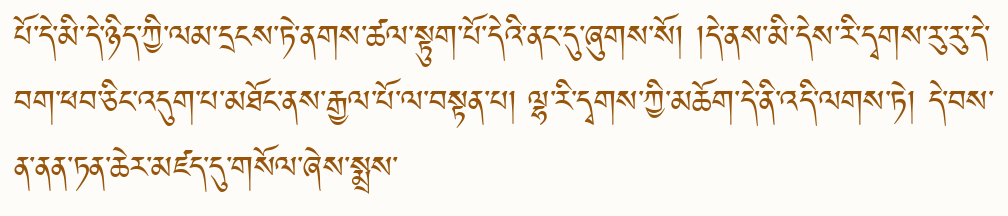པོ་དེ་མི་དེ་ཉིད་ཀྱི་ལམ་དྲངས་ཏེ་ནགས་ཚལ་སྟུག་པོ་དེའི་ནང་དུ་ཞུགས་སོ། །དེ་ནས་མི་དེས་རི་དྭགས་རུ་རུ་དེ་བག་ཕབ་ཅིང་འདུག་པ་མཐོང་ནས་རྒྱལ་པོ་ལ་བསྟན་པ། ལྷ་རི་དྭགས་ཀྱི་མཆོག་དེ་ནི་འདི་ལགས་ཏེ། དེ་བས་ན་ནན་ཏན་ཆེར་མཛད་དུ་གསོལ་ཞེས་སྨྲས་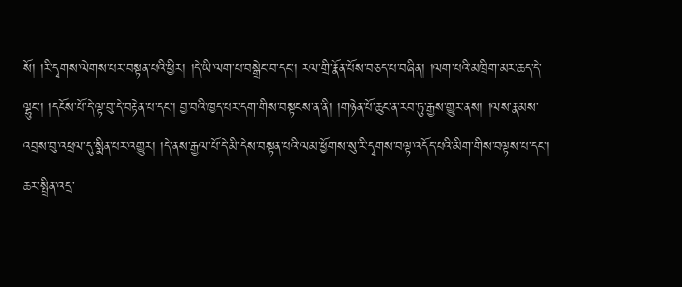སོ། །རི་དྭགས་ལེགས་པར་བསྟན་པའི་ཕྱིར། །དེ་ཡི་ལག་པ་བསྒྲེང་བ་དང་། རལ་གྲི་རྣོན་པོས་བཅད་པ་བཞིན། །ལག་པའི་མཁྲིག་མར་ཆད་དེ་ལྷུང་། །དངོས་པོ་དེ་ལྟ་བུ་དེ་བརྟེན་པ་དང་། བྱ་བའི་ཁྱད་པར་དག་གིས་བསྟངས་ན་ནི། །གཉེན་པོ་ཆུང་ན་རབ་ཏུ་རྒྱས་གྱུར་ནས། །ལས་རྣམས་འབྲས་བུ་འཕྲལ་དུ་སྨིན་པར་འགྱུར། །དེ་ནས་རྒྱལ་པོ་དེ་མི་དེས་བསྟན་པའི་ལམ་ཕྱོགས་སུ་རི་དྭགས་བལྟ་འདོད་པའི་མིག་གིས་བལྟས་པ་དང་། ཆར་སྤྲིན་འདྲ་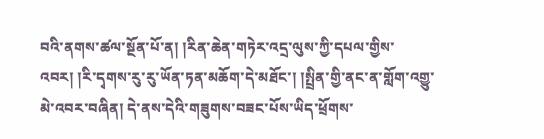བའི་ནགས་ཚལ་སྔོན་པོ་ན། །རིན་ཆེན་གཏེར་འདྲ་ལུས་ཀྱི་དཔལ་གྱིས་འབར། །རི་དྭགས་རུ་རུ་ཡོན་ཏན་མཆོག་དེ་མཐོང་། །སྤྲིན་གྱི་ནང་ན་གློག་འགྱུ་མེ་འབར་བཞིན། དེ་ནས་དེའི་གཟུགས་བཟང་པོས་ཡིད་ཕྲོགས་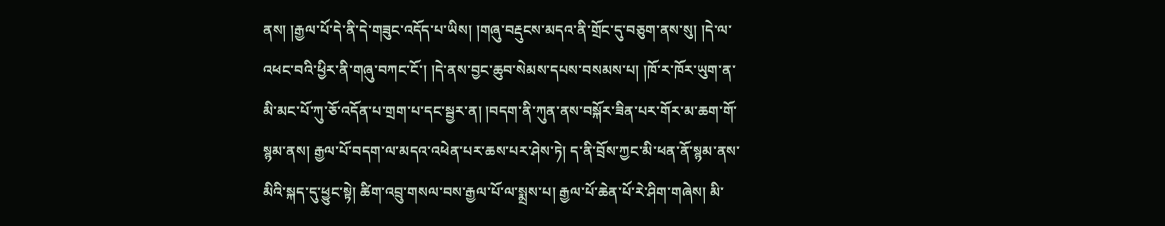ནས། །རྒྱལ་པོ་དེ་ནི་དེ་གཟུང་འདོད་པ་ཡིས། །གཞུ་བརྡུངས་མདའ་ནི་གྲོང་དུ་བཅུག་ནས་སུ། །དེ་ལ་འཕང་བའི་ཕྱིར་ནི་གཞུ་བཀང་ངོ་། །དེ་ནས་བྱང་ཆུབ་སེམས་དཔས་བསམས་པ། །ཁོ་ར་ཁོར་ཡུག་ན་མི་མང་པོ་ཀུ་ཅོ་འདོན་པ་གྲག་པ་དང་སྦྱར་ན། །བདག་ནི་ཀུན་ནས་བསྐོར་ཟིན་པར་གོར་མ་ཆག་གོ་སྙམ་ནས། རྒྱལ་པོ་བདག་ལ་མདའ་འཕེན་པར་ཆས་པར་ཤེས་ཏེ། ད་ནི་བྲོས་ཀྱང་མི་ཕན་ནོ་སྙམ་ནས་མིའི་སྐད་དུ་ཕྱུང་སྟེ། ཚིག་འབྲུ་གསལ་བས་རྒྱལ་པོ་ལ་སྨྲས་པ། རྒྱལ་པོ་ཆེན་པོ་རེ་ཤིག་གཞེས། མི་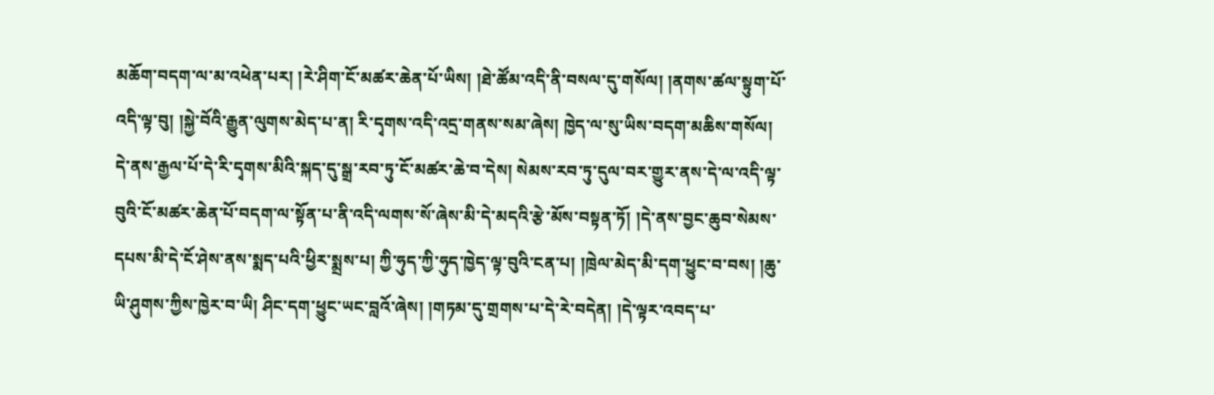མཆོག་བདག་ལ་མ་འཕེན་པར། །རེ་ཤིག་ངོ་མཚར་ཆེན་པོ་ཡིས། །ཐེ་ཚོམ་འདི་ནི་བསལ་དུ་གསོལ། །ནགས་ཚལ་སྟུག་པོ་འདི་ལྟ་བུ། །སྐྱེ་བོའི་རྒྱུན་ལུགས་མེད་པ་ན། རི་དྭགས་འདི་འདྲ་གནས་སམ་ཞེས། ཁྱེད་ལ་སུ་ཡིས་བདག་མཆིས་གསོལ། དེ་ནས་རྒྱལ་པོ་དེ་རི་དྭགས་མིའི་སྐད་དུ་སྒྲ་རབ་ཏུ་ངོ་མཚར་ཆེ་བ་དེས། སེམས་རབ་ཏུ་དུལ་བར་གྱུར་ནས་དེ་ལ་འདི་ལྟ་བུའི་ངོ་མཚར་ཆེན་པོ་བདག་ལ་སྟོན་པ་ནི་འདི་ལགས་སོ་ཞེས་མི་དེ་མདའི་རྩེ་མོས་བསྟན་ཏོ། །དེ་ནས་བྱང་ཆུབ་སེམས་དཔས་མི་དེ་ངོ་ཤེས་ནས་སྨད་པའི་ཕྱིར་སྨྲས་པ། ཀྱི་ཧུད་ཀྱི་ཧུད་ཁྱེད་ལྟ་བུའི་ངན་པ། །ཁྲེལ་མེད་མི་དག་ཕྱུང་བ་བས། །ཆུ་ཡི་ཤུགས་ཀྱིས་ཁྱེར་བ་ཡི། ཤིང་དག་ཕྱུང་ཡང་བླའོ་ཞེས། །གཏམ་དུ་གྲགས་པ་དེ་རེ་བདེན། །དེ་ལྟར་འབད་པ་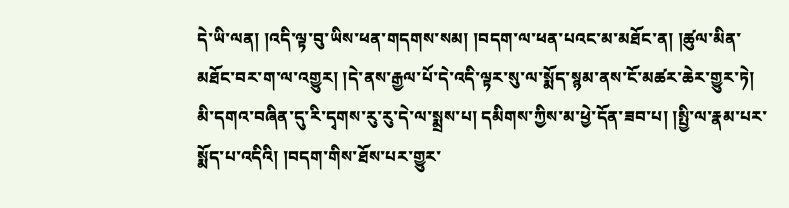དེ་ཡི་ལན། །འདི་ལྟ་བུ་ཡིས་ཕན་གདགས་སམ། །བདག་ལ་ཕན་པའང་མ་མཐོང་ན། །ཚུལ་མིན་མཐོང་བར་ག་ལ་འགྱུར། །དེ་ནས་རྒྱལ་པོ་དེ་འདི་ལྟར་སུ་ལ་སྨོད་སྙམ་ནས་ངོ་མཚར་ཆེར་གྱུར་ཏེ། མི་དགའ་བཞིན་དུ་རི་དྭགས་རུ་རུ་དེ་ལ་སྨྲས་པ། དམིགས་ཀྱིས་མ་ཕྱེ་དོན་ཟབ་པ། །སྤྱི་ལ་རྣམ་པར་སྨོད་པ་འདིའི། །བདག་གིས་ཐོས་པར་གྱུར་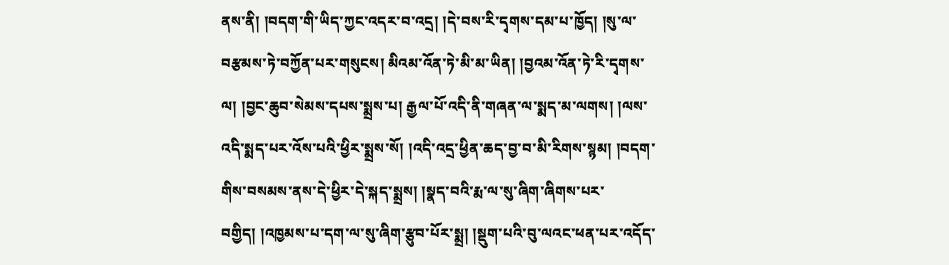ནས་ནི། །བདག་གི་ཡིད་ཀྱང་འདར་བ་འདྲ། །དེ་བས་རི་དྭགས་དམ་པ་ཁྱོད། །སུ་ལ་བརྩམས་ཏེ་བཀྱོན་པར་གསུངས། མིའམ་འོན་ཏེ་མི་མ་ཡིན། །བྱའམ་འོན་ཏེ་རི་དྭགས་ལ། །བྱང་ཆུབ་སེམས་དཔས་སྨྲས་པ། རྒྱལ་པོ་འདི་ནི་གཞན་ལ་སྨད་མ་ལགས། །ལས་འདི་སྨད་པར་འོས་པའི་ཕྱིར་སྨྲས་སོ། །འདི་འདྲ་ཕྱིན་ཆད་བྱ་བ་མི་རིགས་སྙམ། །བདག་གིས་བསམས་ནས་དེ་ཕྱིར་དེ་སྐད་སྨྲས། །སྣད་བའི་རྨ་ལ་སུ་ཞིག་ཞིགས་པར་བགྱིད། །འཁྱམས་པ་དག་ལ་སུ་ཞིག་རྩུབ་པོར་སྨྲ། །སྡུག་པའི་བུ་ལའང་ཕན་པར་འདོད་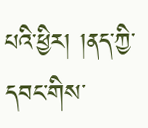པའི་ཕྱིར། །ནད་ཀྱི་དབང་གིས་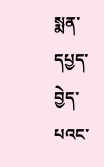སྨན་དཔྱད་བྱེད་པའང་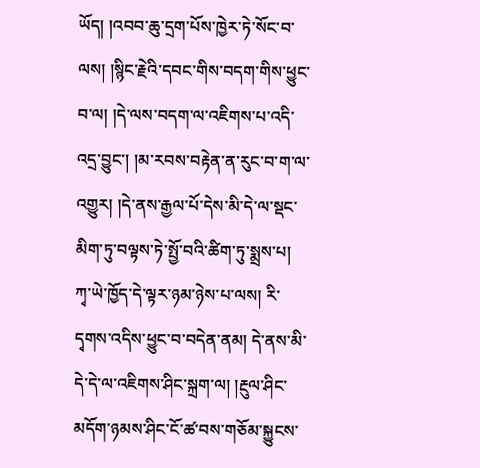ཡོད། །འབབ་ཆུ་དྲག་པོས་ཁྱེར་ཏེ་སོང་བ་ལས། །སྙིང་རྗེའི་དབང་གིས་བདག་གིས་ཕྱུང་བ་ལ། །དེ་ལས་བདག་ལ་འཇིགས་པ་འདི་འདྲ་བྱུང་། །མ་རབས་བརྟེན་ན་རུང་བ་ག་ལ་འགྱུར། །དེ་ནས་རྒྱལ་པོ་དེས་མི་དེ་ལ་སྡང་མིག་ཏུ་བལྟས་ཏེ་སྤྱོ་བའི་ཚིག་ཏུ་སྨྲས་པ། ཀྭ་ཡེ་ཁྱོད་དེ་ལྟར་ཉམ་ཉེས་པ་ལས། རི་དྭགས་འདིས་ཕྱུང་བ་བདེན་ནམ། དེ་ནས་མི་དེ་དེ་ལ་འཇིགས་ཤིང་སྐྲག་ལ། །རྔུལ་ཤིང་མདོག་ཉམས་ཤིང་ངོ་ཚ་བས་གཅོམ་སྐྱུངས་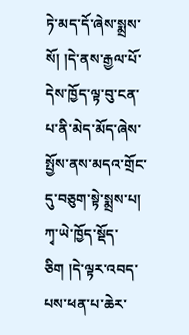ཏེ་མད་དོ་ཞེས་སྨྲས་སོ། །དེ་ནས་རྒྱལ་པོ་དེས་ཁྱོད་ལྟ་བུ་ངན་པ་ནི་མེད་མོད་ཞེས་སྤྱོས་ནས་མདའ་གྲོང་དུ་བཅུག་སྟེ་སྨྲས་པ། ཀྭ་ཡེ་ཁྱོད་སྡོད་ཅིག །དེ་ལྟར་འབད་པས་ཕན་པ་ཆེར་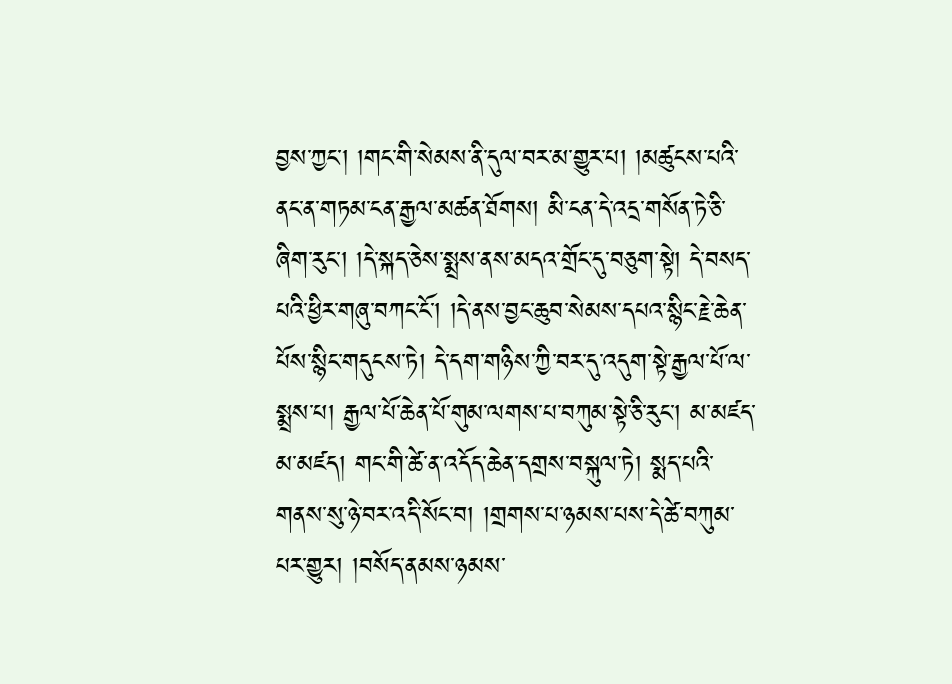བྱས་ཀྱང་། །གང་གི་སེམས་ནི་དུལ་བར་མ་གྱུར་པ། །མཚུངས་པའི་ནང་ན་གཏམ་ངན་རྒྱལ་མཚན་ཐོགས། མི་ངན་དེ་འདྲ་གསོན་ཏེ་ཅི་ཞིག་རུང་། །དེ་སྐད་ཅེས་སྨྲས་ནས་མདའ་གྲོང་དུ་བཅུག་སྟེ། དེ་བསད་པའི་ཕྱིར་གཞུ་བཀང་ངོ་། །དེ་ནས་བྱང་ཆུབ་སེམས་དཔའ་སྙིང་རྗེ་ཆེན་པོས་སྙིང་གདུངས་ཏེ། དེ་དག་གཉིས་ཀྱི་བར་དུ་འདུག་སྟེ་རྒྱལ་པོ་ལ་སྨྲས་པ། རྒྱལ་པོ་ཆེན་པོ་གུམ་ལགས་པ་བཀུམ་སྟེ་ཅི་རུང་། མ་མཛད་མ་མཛད། གང་གི་ཚེ་ན་འདོད་ཆེན་དགྲས་བསྐུལ་ཏེ། སྨད་པའི་གནས་སུ་ཉེ་བར་འདི་སོང་བ། །གྲགས་པ་ཉམས་པས་དེ་ཚེ་བཀུམ་པར་གྱུར། །བསོད་ནམས་ཉམས་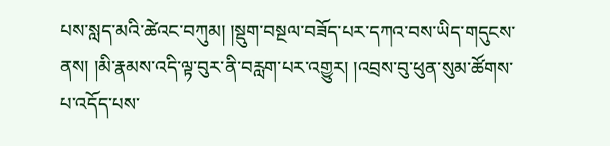པས་སླད་མའི་ཚེའང་བཀུམ། །སྡུག་བསྔལ་བཟོད་པར་དཀའ་བས་ཡིད་གདུངས་ནས། །མི་རྣམས་འདི་ལྟ་བུར་ནི་བརླག་པར་འགྱུར། །འབྲས་བུ་ཕུན་སུམ་ཚོགས་པ་འདོད་པས་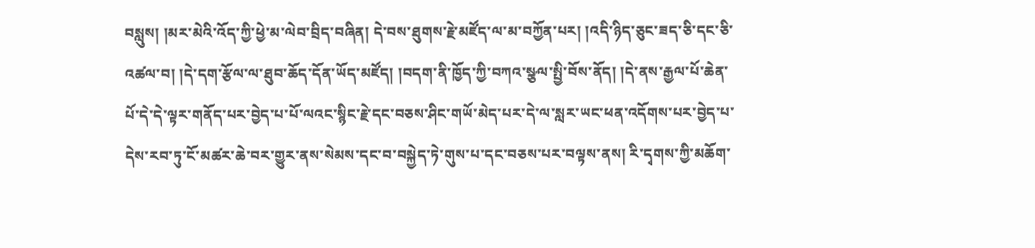བསླུས། །མར་མེའི་འོད་ཀྱི་ཕྱེ་མ་ལེབ་བྲིད་བཞིན། དེ་བས་ཐུགས་རྗེ་མཛོད་ལ་མ་བཀྱོན་པར། །འདི་ཉིད་ཅུང་ཟད་ཅི་དང་ཅི་འཚལ་བ། །དེ་དག་རྩོལ་ལ་ཐུབ་ཆོད་དོན་ཡོད་མཛོད། །བདག་ནི་ཁྱོད་ཀྱི་བཀའ་སྩལ་སྤྱི་བོས་ནོད། །དེ་ནས་རྒྱལ་པོ་ཆེན་པོ་དེ་དེ་ལྟར་གནོད་པར་བྱེད་པ་པོ་ལའང་སྙིང་རྗེ་དང་བཅས་ཤིང་གཡོ་མེད་པར་དེ་ལ་སླར་ཡང་ཕན་འདོགས་པར་བྱེད་པ་དེས་རབ་ཏུ་ངོ་མཚར་ཆེ་བར་གྱུར་ནས་སེམས་དང་བ་བསྐྱེད་ཏེ་གུས་པ་དང་བཅས་པར་བལྟས་ནས། རི་དྭགས་ཀྱི་མཆོག་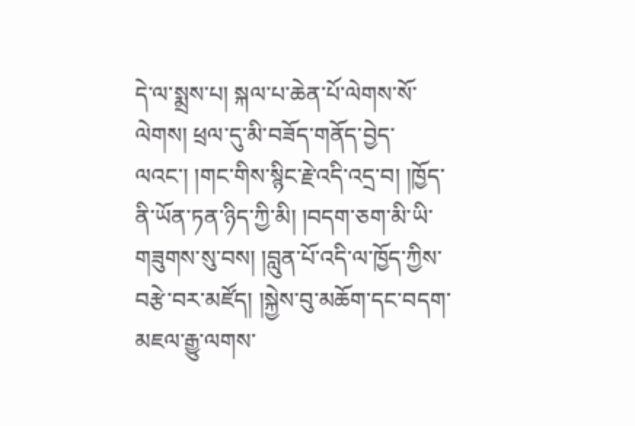དེ་ལ་སྨྲས་པ། སྐལ་པ་ཆེན་པོ་ལེགས་སོ་ལེགས། ཕྲལ་དུ་མི་བཟོད་གནོད་བྱེད་ལའང་། །གང་གིས་སྙིང་རྗེ་འདི་འདྲ་བ། །ཁྱོད་ནི་ཡོན་ཏན་ཉིད་ཀྱི་མི། །བདག་ཅག་མི་ཡི་གཟུགས་སུ་བས། །བླུན་པོ་འདི་ལ་ཁྱོད་ཀྱིས་བརྩེ་བར་མཛོད། །སྐྱེས་བུ་མཆོག་དང་བདག་མཇལ་རྒྱུ་ལགས་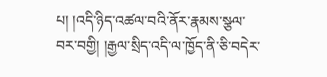པ། །འདི་ཉིད་འཚལ་བའི་ནོར་རྣམས་སྩལ་བར་བགྱི། །རྒྱལ་སྲིད་འདི་ལ་ཁྱོད་ནི་ཅི་བདེར་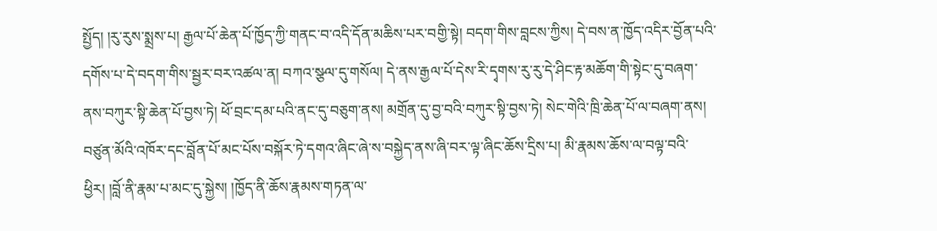སྤྱོད། །རུ་རུས་སྨྲས་པ། རྒྱལ་པོ་ཆེན་པོ་ཁྱོད་ཀྱི་གནང་བ་འདི་དོན་མཆིས་པར་བགྱི་སྟེ། བདག་གིས་བླངས་ཀྱིས། དེ་བས་ན་ཁྱོད་འདིར་བྱོན་པའི་དགོས་པ་དེ་བདག་གིས་སྦྱར་བར་འཚལ་ན། བཀའ་སྩལ་དུ་གསོལ། དེ་ནས་རྒྱལ་པོ་དེས་རི་དྭགས་རུ་རུ་དེ་ཤིང་རྟ་མཆོག་གི་སྟེང་དུ་བཞག་ནས་བཀུར་སྟི་ཆེན་པོ་བྱས་ཏེ། ཕོ་བྲང་དམ་པའི་ནང་དུ་བཅུག་ནས། མགྲོན་དུ་བྱ་བའི་བཀུར་སྟི་བྱས་ཏེ། སེང་གེའི་ཁྲི་ཆེན་པོ་ལ་བཞག་ནས། བཙུན་མོའི་འཁོར་དང་བློན་པོ་མང་པོས་བསྐོར་ཏེ་དགའ་ཞིང་ཞེ་ས་བསྐྱེད་ནས་ཞི་བར་ལྟ་ཞིང་ཆོས་དྲིས་པ། མི་རྣམས་ཆོས་ལ་བལྟ་བའི་ཕྱིར། །བློ་ནི་རྣམ་པ་མང་དུ་སྐྱེས། །ཁྱོད་ནི་ཆོས་རྣམས་གཏན་ལ་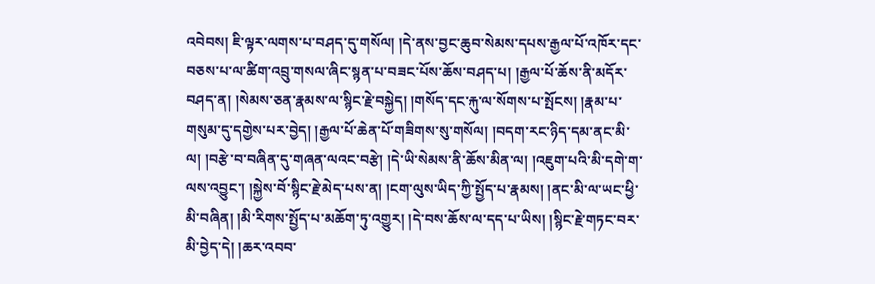འབེབས། ཇི་ལྟར་ལགས་པ་བཤད་དུ་གསོལ། །དེ་ནས་བྱང་ཆུབ་སེམས་དཔས་རྒྱལ་པོ་འཁོར་དང་བཅས་པ་ལ་ཚིག་འབྲུ་གསལ་ཞིང་སྙན་པ་བཟང་པོས་ཆོས་བཤད་པ། །རྒྱལ་པོ་ཆོས་ནི་མདོར་བཤད་ན། །སེམས་ཅན་རྣམས་ལ་སྙིང་རྗེ་བསྐྱེད། །གསོད་དང་རྐུ་ལ་སོགས་པ་སྤོངས། །རྣམ་པ་གསུམ་དུ་དགྱེས་པར་བྱེད། །རྒྱལ་པོ་ཆེན་པོ་གཟིགས་སུ་གསོལ། །བདག་རང་ཉིད་དམ་ནང་མི་ལ། །བརྩེ་བ་བཞིན་དུ་གཞན་ལའང་བརྩེ། །དེ་ཡི་སེམས་ནི་ཆོས་མིན་ལ། །འཇུག་པའི་མི་དགེ་ག་ལས་འབྱུང་། །སྐྱེས་བོ་སྙིང་རྗེ་མེད་པས་ན། །ངག་ལུས་ཡིད་ཀྱི་སྤྱོད་པ་རྣམས། །ནང་མི་ལ་ཡང་ཕྱི་མི་བཞིན། །མི་རིགས་སྤྱོད་པ་མཆོག་ཏུ་འགྱུར། །དེ་བས་ཆོས་ལ་དད་པ་ཡིས། །སྙིང་རྗེ་གཏང་བར་མི་བྱེད་དེ། །ཆར་འབབ་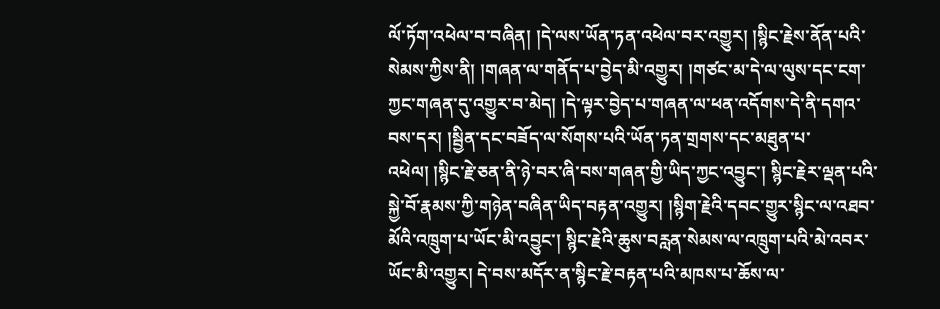ལོ་ཏོག་འཕེལ་བ་བཞིན། །དེ་ལས་ཡོན་ཏན་འཕེལ་བར་འགྱུར། །སྙིང་རྗེས་ནོན་པའི་སེམས་ཀྱིས་ནི། །གཞན་ལ་གནོད་པ་བྱེད་མི་འགྱུར། །གཙང་མ་དེ་ལ་ལུས་དང་ངག་ཀྱང་གཞན་དུ་འགྱུར་བ་མེད། །དེ་ལྟར་བྱེད་པ་གཞན་ལ་ཕན་འདོགས་དེ་ནི་དགའ་བས་དར། །སྦྱིན་དང་བཟོད་ལ་སོགས་པའི་ཡོན་ཏན་གྲགས་དང་མཐུན་པ་འཕེལ། །སྙིང་རྗེ་ཅན་ནི་ཉེ་བར་ཞི་བས་གཞན་གྱི་ཡིད་ཀྱང་འབྱུང་། སྙིང་རྗེར་ལྡན་པའི་སྐྱེ་བོ་རྣམས་ཀྱི་གཉེན་བཞིན་ཡིད་བརྟན་འགྱུར། །སྙིག་རྗེའི་དབང་གྱུར་སྙིང་ལ་འཐབ་མོའི་འཁྲུག་པ་ཡོང་མི་འབྱུང་། སྙིང་རྗེའི་ཆུས་བརླན་སེམས་ལ་འཁྲུག་པའི་མེ་འབར་ཡོང་མི་འགྱུར། དེ་བས་མདོར་ན་སྙིང་རྗེ་བརྟན་པའི་མཁས་པ་ཆོས་ལ་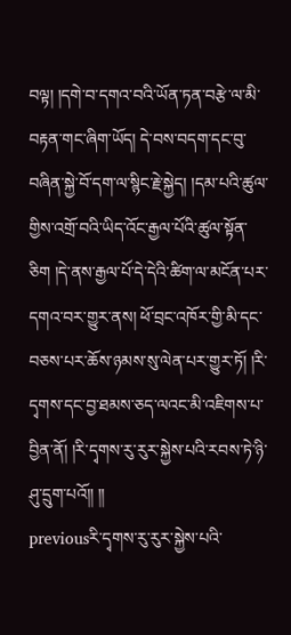བལྟ། །དགེ་བ་དགའ་བའི་ཡོན་ཏན་བརྩེ་ལ་མི་བརྟན་གང་ཞིག་ཡོད། དེ་བས་བདག་དང་བུ་བཞིན་སྐྱེ་བོ་དག་ལ་སྙིང་རྗེ་སྐྱེད། །དམ་པའི་ཚུལ་གྱིས་འགྲོ་བའི་ཡིད་འོང་རྒྱལ་པོའི་ཚུལ་སྟོན་ཅིག །དེ་ནས་རྒྱལ་པོ་དེ་དེའི་ཚིག་ལ་མངོན་པར་དགའ་བར་གྱུར་ནས། ཕོ་བྲང་འཁོར་གྱི་མི་དང་བཅས་པར་ཆོས་ཉམས་སུ་ལེན་པར་གྱུར་ཏོ། །རི་དྭགས་དང་བྱ་ཐམས་ཅད་ལའང་མི་འཇིགས་པ་བྱིན་ནོ། །རི་དྭགས་རུ་རུར་སྐྱེས་པའི་རབས་ཏེ་ཉི་ཤུ་དྲུག་པའོ།། །།
previousརི་དྭགས་རུ་རུར་སྐྱེས་པའི་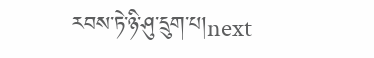རབས་ཏེ་ཉི་ཤུ་དྲུག་པ།next